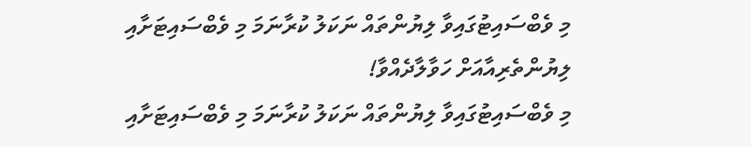މި ވެބްސައިޓުގައިވާ ލިޔުންތައް ނަކަލު ކުރާނަމަ މި ވެބްސައިޓަށާއި ލިޔުންތެރިއާއަށް ހަވާލާދެއްވާ!
މި ވެބްސައިޓުގައިވާ ލިޔުންތައް ނަކަލު ކުރާނަމަ މި ވެބްސައިޓަށާއި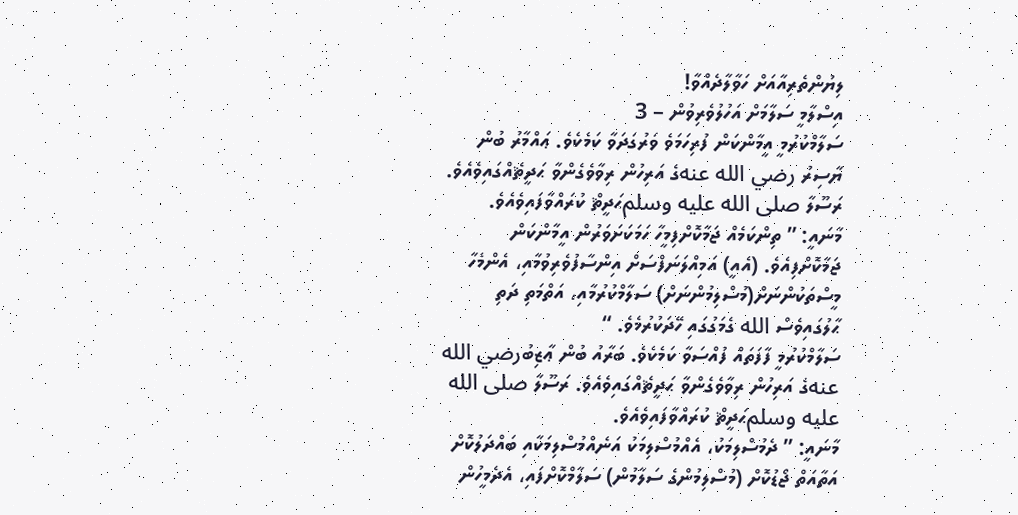ލިޔުންތެރިއާއަށް ހަވާލާދެއްވާ!
އިސްލާމީ ސަލާމަށް އަހުލުވެރިވުން – 3
ސަލާމްކުރުމީ އީމާންކަން ފުރިހަމަވެ ވަރުގަދަވާ ކަމެކެވެ. ޢައްމާރު ބުން ޔާސިރު رضي الله عنهގެ އަރިހުން ރިވާވެގެންވާ ޙަދީޘެއްގައިވެއެވެ. ރަސޫލާ صلى الله عليه وسلمޙަދީޘް ކުރައްވާފައިވެއެވެ.
މާނައީ: ” ތިންކަމެއް ޖަމާކޮށްފިމީހާ ހަމަކަށަވަރުން އީމާންކަން ޖަމާކޮށްފިއެވެ. (އެއީ) އަމިއްލަނަފްސަށް އިންސާފުވެރިވުމާއި، އެންމެހާ މީސްތަކުންނަށް(މުސްލިމުންނަށް) ސަލާމްކުރުމާއި، އަތްމަތި ދަތި ޙާލުގައިވެސް الله ގެމަގުގައި ހޭދަކުރުމެވެ. “
ސަލާމްކުރުމީ ފާފަތައް ފުއްސަވާ ކަމެކެވެ. ބަރާއު ބުން ޢާޒިބުرضي الله عنهގެ އަރިހުން ރިވާވެގެންވާ ޙަދީޘެއްގައިވެއެވެ. ރަސޫލާ صلى الله عليه وسلمޙަދީޘް ކުރައްވާފައިވެއެވެ.
މާނައީ: ” ދެމުސްލިމަކު، އެއްމުސްލިމަކު އަނެއްމުސްލިމަކާއި ބައްދަލުކޮށް އަތާއަތް ޖޯޑުކޮށް (މުސްލިމުންގެ ސަލާމުން) ސަލާމްކޮށްފައި، އެދެމީހުން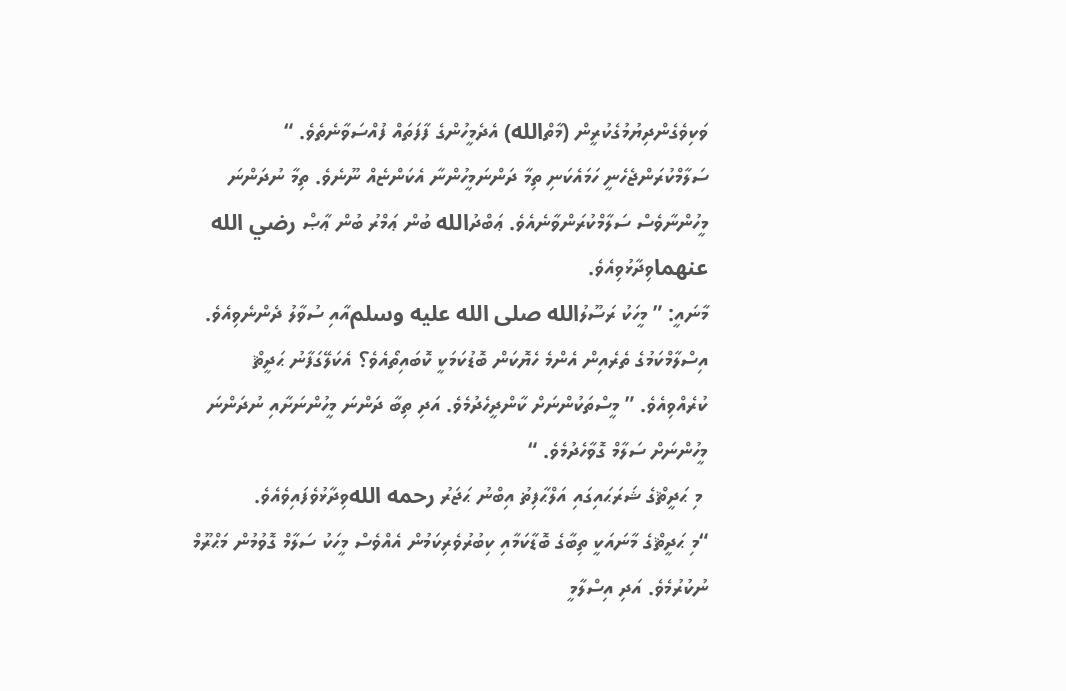ވަކިވެގެންދިޔުމުގެކުރީން (މާތްالله) އެދެމީހުންގެ ފާފަތައް ފުއްސަވާނެތެވެ. “
ސަލާމްކުރަންޖެހެނީ ހަމައެކަނި ތިމާ ދަންނަމީހުންނާ އެކަންޏެއް ނޫނެވެ. ތިމާ ނުދަންނަ މީހުންނާވެސް ސަލާމްކުރަންވާނެއެވެ. ޢަބްދުالله ބުން ޢަމްރު ބުން ޢާޞް رضي الله عنهماވިދާޅުވިއެވެ.
މާނައީ: ” މީހަކު ރަސޫލުالله صلى الله عليه وسلمއާއި ސުވާލު ދެންނެވިއެވެ. އިސްލާމްކަމުގެ ތެރެއިން އެންމެ ހެޔޮކަން ބޮޑުކަމަކީ ކޮބައިތޯއެވެ؟ އެކަލޭގަފާނު ޙަދީޘް ކުރެއްވިއެވެ. ” މީސްތަކުންނަށް ކާންދީހެދުމެވެ. އަދި ތިބާ ދަންނަ މީހުންނަށާއި ނުދަންނަ މީހުންނަށް ސަލާމް ގޮވާހެދުމެވެ. “
 މި ޙަދީޘްގެ ޝަރަޙައިގައި އަލްޙާފިޡު އިބްނު ޙަޖަރު رحمه اللهވިދާޅުވެފައިވެއެވެ.
“މި ޙަދީޘްގެ މާނައަކީ ތިބާގެ ބޮޑާކަމާއި ކިބުރުވެރިކަމުން އެއްވެސް މީހަކު ސަލާމް ގޮވުމުން މަޙްރޫމް ނުކުރުމެވެ. އަދި އިސްލާމީ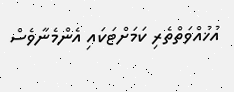އުޚުއްވަތްތެރި ކަމަށްޓަކައި އެންމެނާވެސް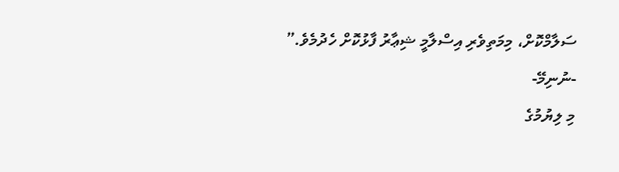ސަލާމްކޮށް، މިމަތިވެރި އިސްލާމީ ޝިޢާރު ފާޅުކޮށް ހެދުމެވެ.”
-ނުނިމޭ-
މި ލިޔުމުގެ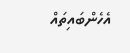އެހެންބައިތައް